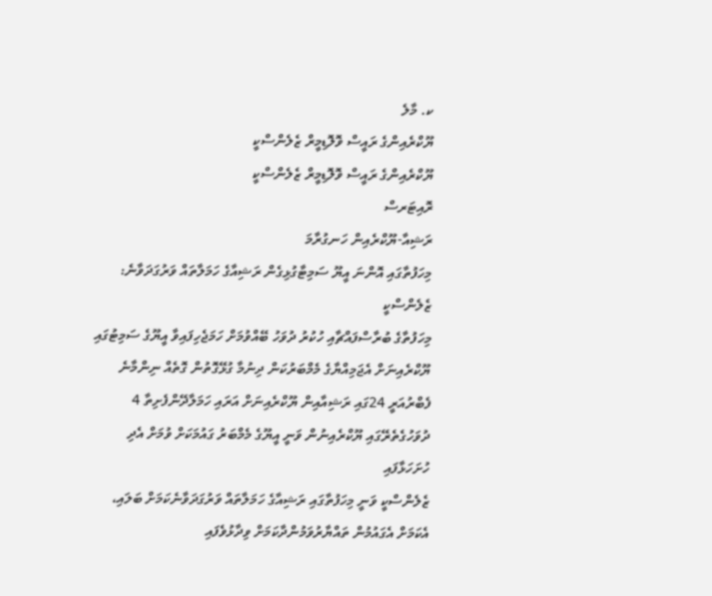ކ. މާލެ
ޔޫކްރެއިންގެ ރައީސް ވޮލޮޑިމީރް ޒެލެންސްކީ
ޔޫކްރެއިންގެ ރައީސް ވޮލޮޑިމީރް ޒެލެންސްކީ
ރޮއިޓަރސް
ރަޝިއާ-ޔޫކްރެއިން ހަނގުރާމަ
މިހަފުތާގައި އޮންނަ އީޔޫ ސަމިޓާގުޅިގެން ރަޝިއާގެ ހަމަލާތައް ވަރުގަދަވާނެ: ޒެލެންސްކީ
މިހަފުތާގެ ބުރާސްފައްޗާއި ހުކުރު ދުވަހު ބޭއްވުމަށް ހަމަޖެހިފައިވާ އީޔޫގެ ސަމިޓުގައި ޔޫކްރެއިނަށް އެޖަމިއްޔާގެ މެމްބަރުކަން ދިނުމާ ގުޅޭގޮތުން ގޮތެއް ނިންމާނެ
ފެބްރުއަރީ 24ގައި ރަޝިއާއިން ޔޫކްރެއިނަށް އަރައި ހަމަލާދޭންފެށިތާ 4 ދުވަހުގެތެރޭގައި ޔޫކްރެއިނުން ވަނީ އީޔޫގެ މެމްބަރު ގައުމަކަށް ވުމަށް އެދި ހުށަހަޅާފައި
ޒެލެންސްކީ ވަނީ މިހަފުތާގައި ރަޝިއާގެ ހަމަލާތައް ވަރުގަދަވާނެކަމަށް ބަލައި، އެކަމަށް އެގައުމުން ތައްޔާރުވަމުންދާކަމަށް ވިދާޅުވެފައި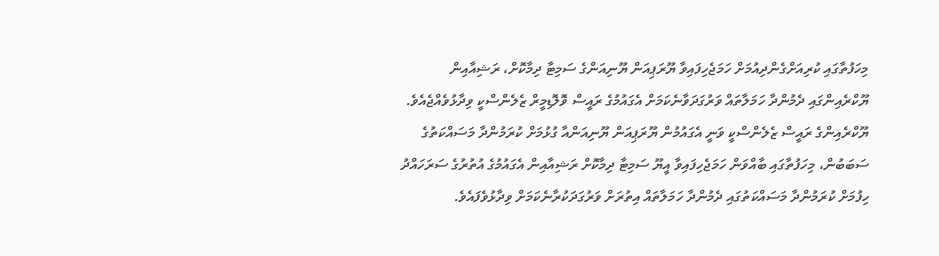މިހަފުތާގައި ކުރިއަށްގެންދިއުމަށް ހަމަޖެހިފައިވާ ޔޫރަޕިއަން ޔޫނިއަންގެ ސަމިޓާ ދިމާކޮށް، ރަޝިއާއިން ޔޫކްރެއިންގައި ދެމުންދާ ހަމަލާތައް ވަރުގަދަވާނެކަމަށް އެގައުމުގެ ރައީސް ވޮލޮޑިމީރް ޒެލެންސްކީ ވިދާޅުވެއްޖެއެވެ.
ޔޫކްރެއިންގެ ރައީސް ޒެލެންސްކީ ވަނީ އެގައުމުން ޔޫރަޕިއަން ޔޫނިއަންއާ ގުޅުމަށް ކުރަމުންދާ މަސައްކަތުގެ ސަބަބުން، މިހަފުތާގައި ބާއްވަން ހަމަޖެހިފައިވާ އީޔޫ ސަމިޓާ ދިމާކޮށް ރަޝިއާއިން އެގައުމުގެ އުތުރުގެ ސަރަހައްދު ހިފުމަށް ކުރަމުންދާ މަސައްކަތުގައި ދެމުންދާ ހަމަލާތައް އިތުރަށް ވަރުގަދަކުރާނެކަމަށް ވިދާޅުވެފައެވެ.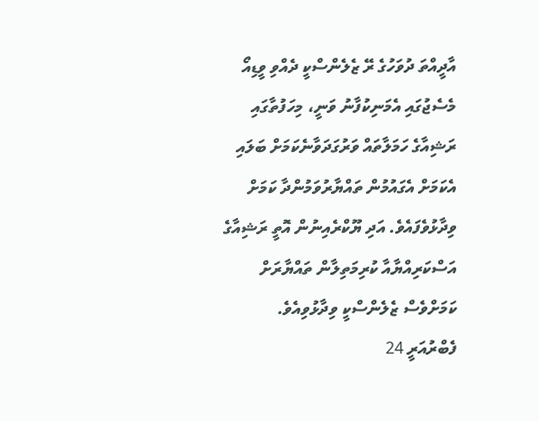އާދީއްތަ ދުވަހުގެ ރޭ ޒެލެންސްކީ ދެއްވި ވީޑިއޯ މެސެޖުގައި އެމަނިކުފާނު ވަނީ، މިހަފުތާގައި ރަޝިއާގެ ހަމަލާތައް ވަރުގަދަވާނެކަމަށް ބަލައި އެކަމަށް އެގައުމުން ތައްޔާރުވަމުންދާ ކަމަށް ވިދާޅުވެފައެވެ. އަދި ޔޫކްރެއިނުން އޮތީ ރަޝިއާގެ އަސްކަރިއްޔާއާ ކުރިމަތިލާން ތައްޔާރަށް ކަމަށްވެސް ޒެލެންސްކީ ވިދާޅުވިއެވެ.
ފެބްރުއަރީ 24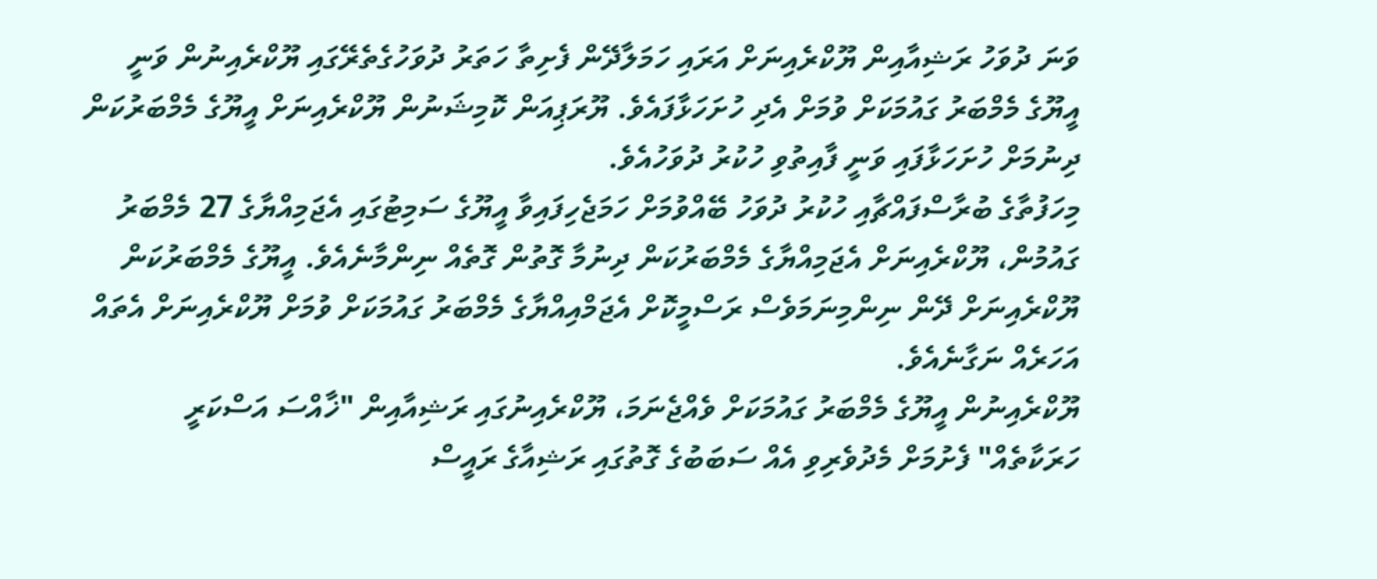ވަނަ ދުވަހު ރަޝިއާއިން ޔޫކްރެއިނަށް އަރައި ހަމަލާދޭން ފެށިތާ ހަތަރު ދުވަހުގެތެރޭގައި ޔޫކްރެއިނުން ވަނީ އީޔޫގެ މެމްބަރު ގައުމަކަށް ވުމަށް އެދި ހުށަހަޅާފައެވެ. ޔޫރަޕިއަން ކޮމިޝަނުން ޔޫކްރެއިނަށް އީޔޫގެ މެމްބަރުކަން ދިނުމަށް ހުށަހަޅާފައި ވަނީ ފާއިތުވި ހުކުރު ދުވަހުއެވެ.
މިހަފުތާގެ ބުރާސްފައްޗާއި ހުކުރު ދުވަހު ބޭއްވުމަށް ހަމަޖެހިފައިވާ އީޔޫގެ ސަމިޓުގައި އެޖަމިއްޔާގެ 27 މެމްބަރު ގައުމުން، ޔޫކްރެއިނަށް އެޖަމިއްޔާގެ މެމްބަރުކަން ދިނުމާ ގޮތުން ގޮތެއް ނިންމާނެއެވެ. އީޔޫގެ މެމްބަރުކަން ޔޫކްރެއިނަށް ދޭން ނިންމިނަމަވެސް ރަސްމީކޮށް އެޖަމްއިއްޔާގެ މެމްބަރު ގައުމަކަށް ވުމަށް ޔޫކްރެއިނަށް އެތައް އަހަރެއް ނަގާނެއެވެ.
ޔޫކްރެއިނުން އީޔޫގެ މެމްބަރު ގައުމަކަށް ވެއްޖެނަމަ، ޔޫކްރެއިނުގައި ރަޝިއާއިން "ޚާއްސަ އަސްކަރީ ހަރަކާތެއް" ފެށުމަށް މެދުވެރިވި އެއް ސަބަބުގެ ގޮތުގައި ރަޝިއާގެ ރައީސް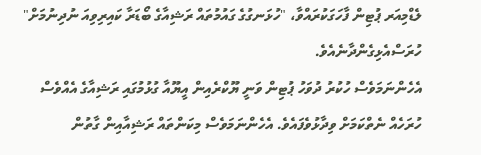ލެޑްމިއަރ ޕުޓިން ފާހަގަކުރައްވާ، "ހުޅަނގުގެ ގައުމުތައް ރަޝިއާގެ ބޯޑަރާ ކައިރިވިއަ ނުދިނުމަށް" ހުރަސްއެޅިގެންދާނެއެވެ.
އެހެންނަމަވެސް ހުކުރު ދުވަހު ޕުޓިން ވަނީ ޔޫކްރެއިން އީޔޫއާ ގުޅުމުގައި ރަޝިއާގެ އެއްވެސް ހުރަހެއް ނެތްކަމަށް ވިދާޅުވެފައެވެ. އެހެންނަމަވެސް މިކަންތައް ރަޝިއާއިން ގާތުން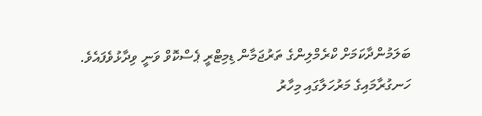ބަލަމުންދާކަމަށް ކްރެމްލިންގެ ތަރުޖަމާން ޑިމިޓްރީ ޕެސްކޮވް ވަނީ ވިދާޅުވެފައެވެ.
ހަނގުރާމައިގެ މަރުހަލާގައި މިހާރު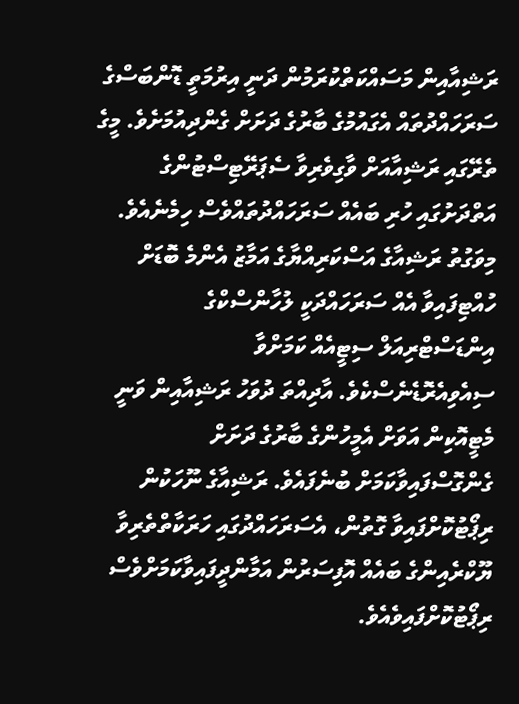ރަޝިއާއިން މަސައްކަތްކުރަމުން ދަނީ އިރުމަތީ ޑޮންބަސްގެ ސަރަހައްދުތައް އެގައުމުގެ ބާރުގެ ދަށަށް ގެންދިއުމަށެވެ. މީގެ ތެރޭގައި ރަޝިއާއަށް ވާގިވެރިވާ ސެޕަރޭޓިސްޓުންގެ އަތްދަށުގައި ހުރި ބައެއް ސަރަހައްދުތައްވެސް ހިމެނެއެވެ.
މިވަގުތު ރަޝިއާގެ އަސްކަރިއްޔާގެ އަމާޒު އެންމެ ބޮޑަށް ހުއްޓިފައިވާ އެއް ސަރަހައްދަކީ ލުހާންސްކްގެ އިންޑަސްޓްރިއަލް ސިޓީއެއް ކަމަށްވާ ސިއެވިއެރޮޑެނެސްކެވެ. އާދިއްތަ ދުވަހު ރަޝިއާއިން ވަނީ މެޓީއޮކިން އަވަށް އެމީހުންގެ ބާރުގެ ދަށަށް ގެންގޮސްފައިވާކަމަށް ބުނެފައެވެ. ރަޝިއާގެ ނޫހަކުން ރިޕޯޓުކޮށްފައިވާ ގޮތުން، އެސަރަހައްދުގައި ހަރަކާތްތެރިވާ ޔޫކްރެއިންގެ ބައެއް އޮފިސަރުން އަމާންދީފައިވާކަމަށްވެސް ރިޕޯޓުކޮށްފައިވެއެވެ.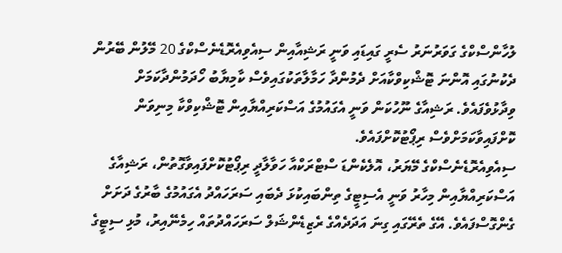ލުހާންސްކްގެ ގަވަރުނަރު ސެރީ ގައިޑައި ވަނީ ރަޝިއާއިން ސިއެވިއެރޮޑެނެސްކްގެ 20 މޭލުން ބޭރުން ދެކުނުގައި އޮންނަ ޓޮޝްކިވްކާއަށް ދެމުންދާ ހަމާލާތަކުގައިވެސް ކާމިޔާބު ހޯދަމުންދާކަމަށް ވިދާޅުވެފައެވެ. ރަޝިއާގެ ނޫހުކަން ވަނީ އެގައުމުގެ އަސްކަރިއްޔާއިން ޓޮޝްކިވްކާ މިނިވަން ކޮށްފައިވާކަމަށްވެސް ރިޕޯޓުކޮށްފައެވެ.
ސިއެވިއެރޮޑެނެސްކްގެ މޭޔަރު، އޮލެކެންޑަ ސްޓްރަކްއާ ހަވާލާދީ ރިޕޯޓުކޮށްފައިވާގޮތުން، ރަޝިއާގެ އަސްކަރިއްޔާއިން މިހާރު ވަނީ އެސިޓީގެ ތިންބައިކުޅަ ދެބައި ސަރަހައްދު އެގައުމުގެ ބާރުގެ ދަށަށް ގެންގޮސްފައެވެ. އޭގެ ތެރޭގައި ގިނަ އަދަދެއްގެ ރެޒިޑެންޝަލް ސަރަހައްދުތައް ހިމެނޭއިރު، މުޅި ސިޓީގެ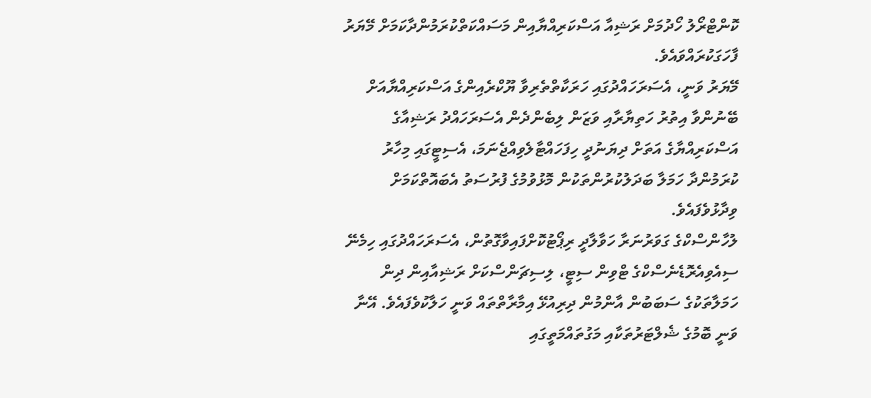ކޮންޓްރޯލު ހޯދުމަށް ރަޝިއާ އަސްކަރިއްޔާއިން މަސައްކަތްކުރަމުންދާކަމަށް މޭޔަރު ފާހަގަކުރައްވައެވެ.
މޭޔަރު ވަނީ، އެސަރަހައްދުގައި ހަރަކާތްތެރިވާ ޔޫކްރެއިންގެ އަސްކަރިއްޔާއަށް ބޭނުންވާ އިތުރު ހަތިޔާރާއި ވަޒަން ލިބެންދެން އެސަރަހައްދު ރަޝިއާގެ އަސްކަރިއްޔާގެ އަތަށް ދިޔަނުދީ ހިފަހައްޓާލެވިއްޖެނަމަ، އެސިޓީގައި މިހާރު ކުރަމުންދާ ހަމަލާ ބަދަލުކުރުންތަކުން މޮޅުވުމުގެ ފުރުސަތު އެބައޮތްކަމަށް ވިދާޅުވެފައެވެ.
ލުހާންސްކްގެ ގަވަރުނަރާ ހަވާލާދީ ރިޕޯޓުކޮށްފައިވާގޮތުން، އެސަރަހައްދުގައި ހިމެނޭ ސިއެވިއެރޮޑެނެސްކްގެ ޓްވިން ސިޓީ، ލިސިޗަންސްކަށް ރަޝިއާއިން ދިން ހަމަލާތަކުގެ ސަބަބުން އާންމުން ދިރިއުޅޭ އިމާރާތްތައް ވަނީ ހަލާކުވެފައެވެ. އޭނާ ވަނީ ބޮމުގެ ޝެލްޓަރުތަކާއި މަގުތައްމަތީގައި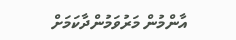އާންމުން މަރުވަމުންދާކަމަށް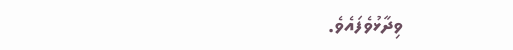ވިދާޅުވެފައެވެ.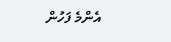އެންމެ ފަހުން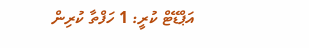އަޕްޑޭޓް ކުރީ: 1 ހަފްތާ ކުރިން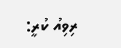ރިވިއު ކުރީ: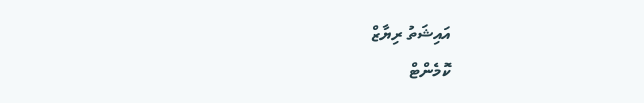އައިޝަތު ރިޔާޒް
ކޮމެންޓް